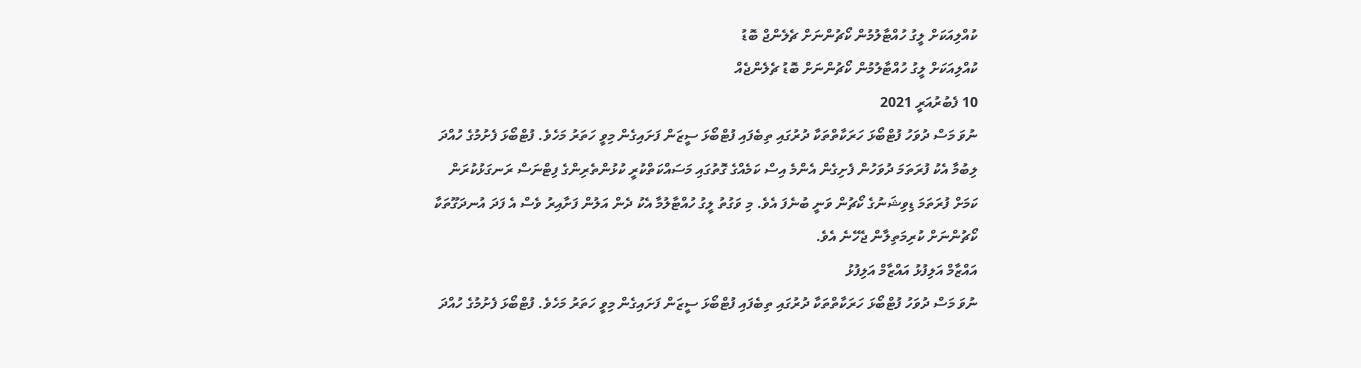ކުއްލިއަކަށް ލީގު ހުއްޓާލުމުން ކޯޗުންނަށް ޗެލެންޖް ބޮޑު
ކުއްލިއަކަށް ލީގު ހުއްޓާލުމުން ކޯޗުންނަށް ބޮޑު ޗެލެންޖެއް
10 ފެބުރުއަރީ 2021
ނުވަ މަސް ދުވަހު ފުޓްބޯޅަ ހަރަކާތްތަކާ ދުރުގައި ތިބެފައި ފުޓްބޯޅަ ސީޒަން ފަށައިގެން މިވީ ހަތަރު މަހެވެ. ފުޓްބޯޅަ ފެށުމުގެ ހުއްދަ ލިބުމާ އެކު ފުރަތަމަ ދުވަހުން ފެށިގެން އެންމެ އިސް ކަމެއްގެ ގޮތުގައި މަސައްކަތްކުރީ ކުޅުންތެރިންގެ ފިޓްނަސް ރަނގަޅުކުރަން ކަމަށް ފުރަތަމަ ޑިވިޝަނުގެ ކޯޗުން ވަނީ ބުނެފަ އެވެ. މި ވަގުތު ލީގު ހުއްޓާލުމާ އެކު ދެން އަލުން ފަށާއިރު ވެސް އެ ފަދަ އުނދަގޫތަކާ ކޯޗުންނަށް ކުރިމަތިލާން ޖެހޭނެ އެވެ.
އައްޒާމް އަލިފުޅު އައްޒާމް އަލިފުޅު
ނުވަ މަސް ދުވަހު ފުޓްބޯޅަ ހަރަކާތްތަކާ ދުރުގައި ތިބެފައި ފުޓްބޯޅަ ސީޒަން ފަށައިގެން މިވީ ހަތަރު މަހެވެ. ފުޓްބޯޅަ ފެށުމުގެ ހުއްދަ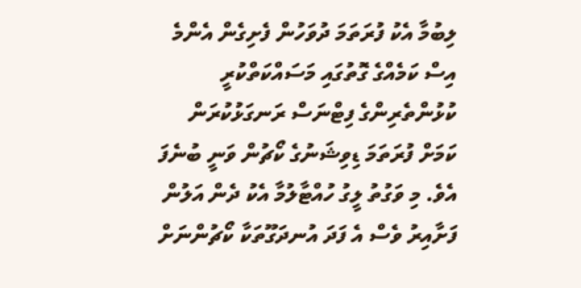ލިބުމާ އެކު ފުރަތަމަ ދުވަހުން ފެށިގެން އެންމެ އިސް ކަމެއްގެ ގޮތުގައި މަސައްކަތްކުރީ ކުޅުންތެރިންގެ ފިޓްނަސް ރަނގަޅުކުރަން ކަމަށް ފުރަތަމަ ޑިވިޝަނުގެ ކޯޗުން ވަނީ ބުނެފަ އެވެ. މި ވަގުތު ލީގު ހުއްޓާލުމާ އެކު ދެން އަލުން ފަށާއިރު ވެސް އެ ފަދަ އުނދަގޫތަކާ ކޯޗުންނަށް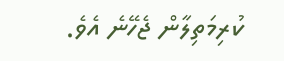ކުރިމަތިލާން ޖެހޭނެ އެވެ.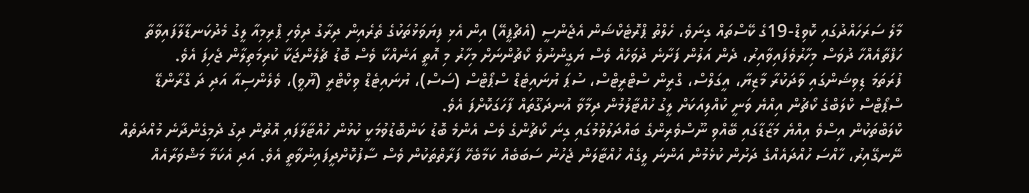މާލެ ސަރަހައްދުގައި ކޮވިޑް-19ގެ ކޭސްތައް ގިނަވެ، ހެލްތު ޕްރޮޓެކްޝަން އެޖެންސީ (އެޗްޕީއޭ) އިން އެޅި ފިޔަވަޅުތަކުގެ ތެރެއިން ދިރާގު ދިވެހި ޕްރިމިއާ ލީގު މެދުކަނޑާލާފައިވާތާ ހަފްތާއެއްހާ ދުވަސް މިހާރުވެފައިވާއިރު، ދެން އަލުން ފަށާނެ ދުވަހެއް ވެސް ޔަގީންނުވެ ކޯޗުންނަށް މިހާރު މި އޮތީ އަނެއްކާ ވެސް ބޮޑު ޗެލެންޖަކާ ކުރިމަތިލާން ޖެހިފަ އެވެ.
ފުރަތަމަ ޑިވިޝަންގައި ވާދަކުރާ މާޒިޔާ، އީގަލްސް، ގްރީން ސްޓްރީޓްސް، ސުޕަ ޔުނައިޓެޑް ސްޕޯޓްސް (ސަސް)، ޔުނައިޓެޑް ވިކްޓްރީ (ޔޫވީ)، ވެލެންސިއާ އަދި ދަ ގްރާންޑޭ ސްޕޯޓްސް ކްލަބްގެ ކޯޗުން އިއްޔެ ވަނީ ކުއްލިއަކަށް ލީގު ހުއްޓާލުމުން ދިމާވާ އުނދަގޫތައް ފާހަގަކޮށްފަ އެވެ.
ކްލަބްތަކުން އިސްވެ އިއްޔެ މަޒާޑާގައި ބޭއްވި ނޫސްވެރިންގެ ބައްދަލުވުމުގައި ގިނަ ކޯޗުންގެ ވެސް އެންމެ ބޮޑު ކަންބޮޑުވުމަކީ ކުޅުން ހުއްޓާލާފައި އޮތުން ދިގު ދެމިގެންދާނެ މުއްދަތެއް ނޭނގޭއިރު، ހާއްސަ ހުއްދައެއްގެ ދަށުން ކުޅެމުން އަންނަ ލީގެއް ހުއްޓާލަން ޖެހުނު ސަބަބެއް ކަމާބެހޭ ފަރާތްތަކުން ވެސް ސާފުކޮށްދީފައިނުވާތީ އެވެ. އަދި އެކަމާ މަޝްވަރާއެއް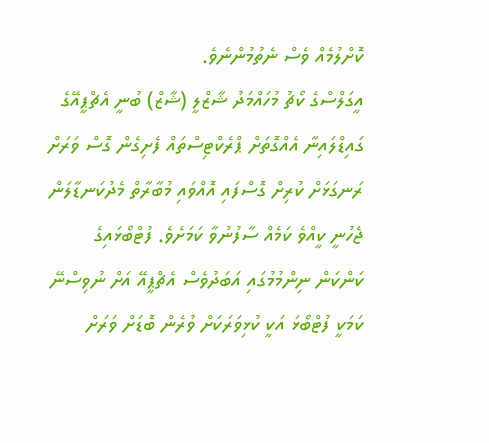ކޮށްލުމެއް ވެސް ނެތުމުންނެވެ.
އީގަލްސްގެ ކޯޗު މުހައްމަދު ޝާޒްލީ (ޝާޒް) ބުނީ އެޗްޕީއޭގެ ގައިޑްލައިނާ އެއްގޮތަށް ޕްރެކްޓިސްތައް ފެށިގެން ގޮސް ވަރަށް ރަނގަޅަށް ކުރިށް ގޮސްފައި އޮއްވައި މުބާރާތް މެދުކަނޑާލަން ޖެހުނީ ކީއްވެ ކަމެއް ސާފުނުވާ ކަމަށެވެ. ފުޓްބޯޅައިގެ ކަންކަން ނިންމުމުގައި އަބަދުވެސް އެޗްޕީއޭ އަށް ނުވިސްނޭ ކަމަކީ ފުޓްބޯޅަ އަކީ ކުޅިވަރަކަށް ވުރެން ބޮޑަށް ވަރަށް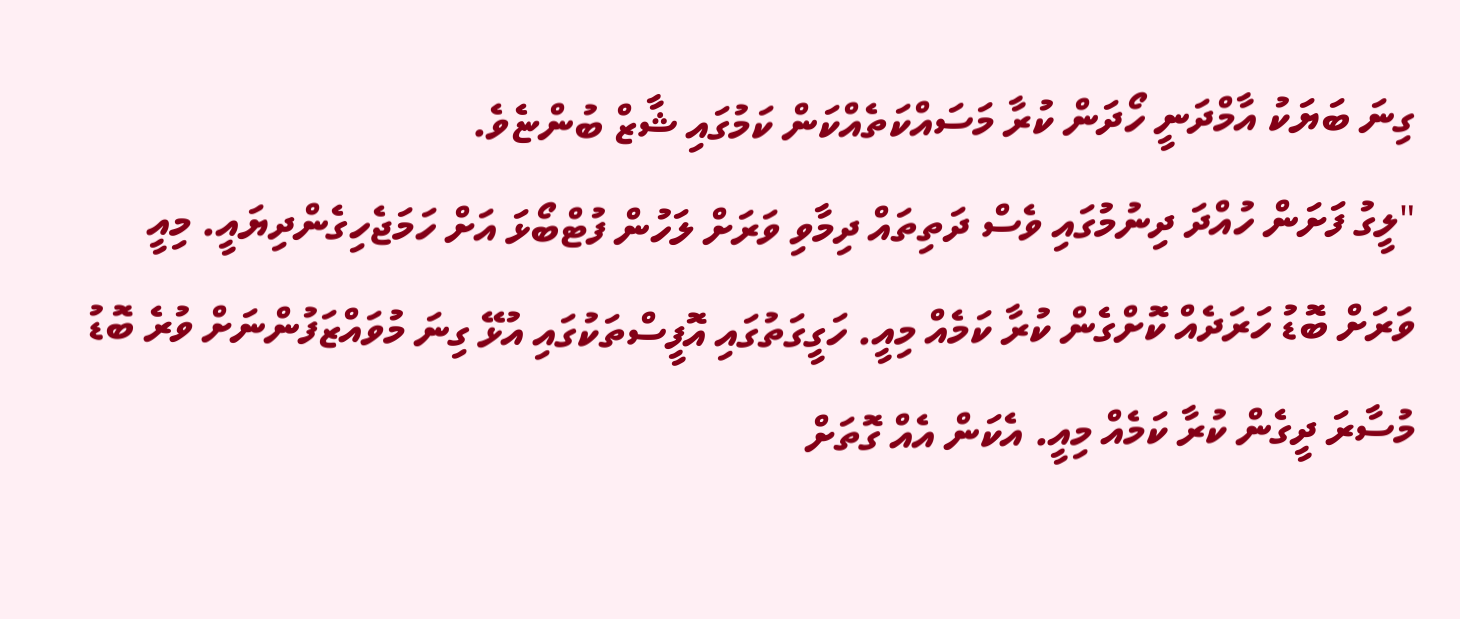ގިނަ ބަޔަކު އާމްދަނީ ހޯދަން ކުރާ މަސައްކަތެއްކަން ކަމުގައި ޝާޒް ބުންޏެވެ.
"ލީގު ފަށަން ހުއްދަ ދިނުމުގައި ވެސް ދަތިތައް ދިމާވި ވަރަށް ލަހުން ފުޓްބޯޅަ އަށް ހަމަޖެހިގެންދިޔައީ. މިއީ ވަރަށް ބޮޑު ހަރަދެއް ކޮށްގެން ކުރާ ކަމެއް މިއީ. ހަގީގަތުގައި އޮފީސްތަކުގައި އުޅޭ ގިނަ މުވައްޒަފުންނަށް ވުރެ ބޮޑު މުސާރަ ދީގެން ކުރާ ކަމެއް މިއީ. އެކަން އެއް ގޮތަށް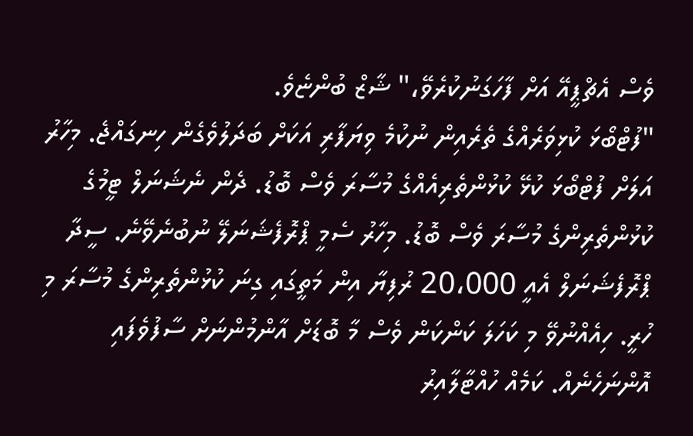ވެސް އެޗްޕީއޭ އަށް ފާހަގަނުކުރެވޭ،" ޝާޒް ބުންޏެވެ.
"ފުޓްބޯޅަ ކުޅިވަރެއްގެ ތެރެއިން ނުކުމެ ވިޔަފާރި އަކަށް ބަދަލުވެގެން ހިނގައްޖެ. މިހާރު އަލަށް ފުޓްބޯޅަ ކުޅޭ ކުޅުންތެރިއެއްގެ މުސާރަ ވެސް ބޮޑު. ދެން ނެޝަނަލް ޓީމުގެ ކުޅުންތެރިންގެ މުސާރަ ވެސް ބޮޑު. މިހާރު ސެމީ ޕްރޮފެޝަނަލޭ ނުބުނެވޭނެ. ސީދާ ޕްރޮފެޝަނަލް އެއީ 20،000 ރުފިޔާ އިން މަތީގައި ގިނަ ކުޅުންތެރިންގެ މުސާރަ މި ހުރީ. ހިއެއްނުވޭ މި ކަހަލަ ކަންކަން ވެސް މާ ބޮޑަށް އާންމުންނަށް ސާފުވެފައި އޮންނަހެނެއް. ކަމެއް ހުއްޓާލާއިރު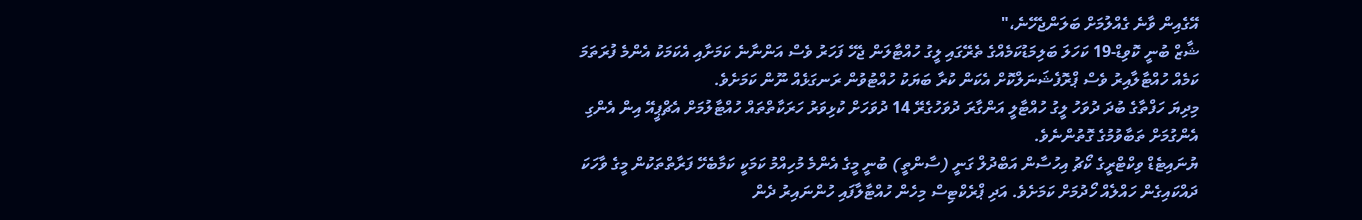އޭގެއިން ވާނެ ގެއްލުމަށް ބަލަންޖެހޭނެ،"
ޝާޒް ބުނީ ކޮވިޑް-19 ކަހަލަ ބަލިމަޑުކަމެއްގެ ތެރޭގައި ލީގު ހުއްޓާލަން ޖެހޭ ފަހަރު ވެސް އަންނާނެ ކަމަށާއި އެކަމަކު އެންމެ ފުރަތަމަ ކަމެއް ހުއްޓާލާއިރު ވެސް ޕްރޮފެޝަނަލްކޮށް އެކަން ކުރާ ބަޔަކު ހުއްޓުވުން ރަނގަޅެއް ނޫން ކަމަށެވެ.
މިދިޔަ ހަފްތާގެ ބުދަ ދުވަހު ލީގު ހުއްޓާލީ އަންގާރަ ދުވަހުގެރޭ 14 ދުވަހަށް ކުޅިވަރު ހަރަކާތްތައް ހުއްޓާލުމަށް އެޗްޕީއޭ އިން އެންގި އެންގުމަށް ތަބާވުމުގެ ގޮތުންނެވެ.
ޔުނައިޓެޑް ވިކްޓްރީގެ ކޯޗު އިހުސާން އަބްދުލް ގަނީ (ސާންތީ) ބުނީ މީގެ އެންމެ މުހިއްމު ކަމަކީ ކަމާބެހޭ ފަރާތްތަކުން މީގެ ވާހަކަ ދައްކައިގެން ހައްލެއް ހޯދުމަށް ކަމަށެވެ. އަދި ޕްރެކްޓިސް މިހެން ހުއްޓާލާފައި ހުންނައިރު ދެން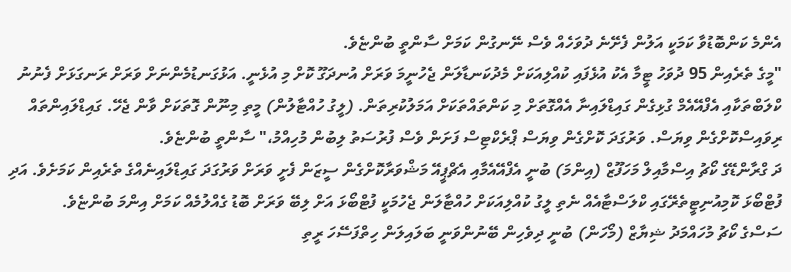އެންމެ ކަންބޮޑުވާ ކަމަކީ އަލުން ފެށޭނެ ދުވަހެއް ވެސް ނޭނގުން ކަމަށް ސާންތީ ބުންޏެވެ.
"މީގެ ތެރެއިން 95 ދުވަހު ޓީމާ އެކު އުޅެފައި ކުއްލިއަކަށް މެދުކަނޑާލަން ޖެހުނީމަ ވަރަށް އުނދަގޫ ކޮށް މި އުޅެނީ. އަޅުގަނޑުމެންނަށް ވަރަށް ރަނގަޅަށް ފެނުނު ކްލަބްތަކާއި އެފްއޭއެމް ގުޅިގެން ގައިޑްލައިނާ އެއްގޮތަށް މި ކަންތައްތަކަށް އަމަލުކުރިތަން. (ލީގު ހުއްޓާލުން) މީތި މިނޫން ގޮތަކަށް ވާން ޖެހޭ. ގައިޑްލައިންތައް ރިވައިސްކޮށްގެން ވިޔަސް. ވަރުގަދަ ކޮށްގެން ވިޔަސް ޕްރެކްޓިސް ފަށަން ވެސް ފުރުސަތު ލިބުން މުހިއްމު،" ސާންތީ ބުންޏެވެ.
ދަ ގްރާންޑޭގެ ކޯޗު އިސްމާއިލް މަހަފޫޒް (އިންމަ) ބުނީ އެފްއޭއެމާއި އެޗްޕީއޭ މަޝްވަރާކޮށްގެން ސީޒަން ފެށީ ވަރަށް ވަރުގަދަ ގައިޑްލައިނެއްގެ ތެރެއިން ކަމަށެވެ. އަދި ފުޓްބޯޅަ ކޮމިއުނިޓީތެރޭގައި ކްލަސްޓާއެއް ނެތި ލީގު ކުއްލިއަކަށް ހުއްޓާލަން ޖެހުމަކީ ފުޓްބޯޅަ އަށް ލިބޭ ވަރަށް ބޮޑު ގެއްލުމެއް ކަމަށް އިންމަ ބުންޏެވެ.
ސަސްގެ ކޯޗު މުހައްމަދު ޝިޔާޒް (މޯހަން) ބުނީ ދިވެހިން ބޭނުންވަނީ ބަލައިލަން ހިތްފަސޭހަ ރީތި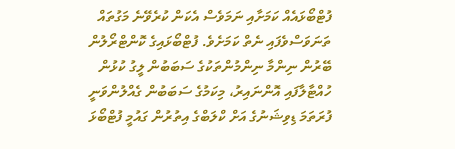ފުޓްބޯޅައެއް ކަމަށާއި ނަމަވެސް އެކަން ކުރެވޭނެ މަގުތައް ތަނަވަސްވެފައި ނެތް ކަމަށެވެ. ފުޓްބޯޅައިގެ ކޮންޓްރޯލުން ބޭރުން ނިންމާ ނިންމުންތަކުގެ ސަބަބުން ލީގު ކުޅުން ހުއްޓާލާފައި އޮންނައިރު، މިކަމުގެ ސަބަބުން ގެއްލުންވަނީ ފުރަތަމަ ޑިވިޝަނުގެ އަށް ކްލަބްގެ އިތުރުން ގައުމީ ފުޓްބޯޅަ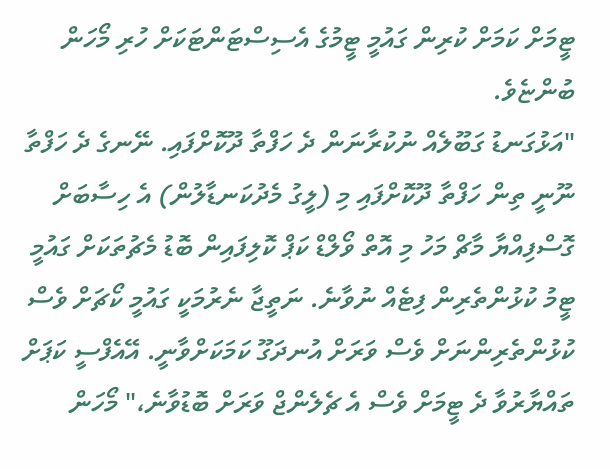ޓީމަށް ކަމަށް ކުރިން ގައުމީ ޓީމުގެ އެސިސްޓަންޓަކަށް ހުރި މޯހަން ބުންޏެވެ.
"އަޅުގަނޑު ގަބޫލެއް ނުކުރާނަން ދެ ހަފްތާ ދޫކޮށްފައި. ނޭނގެ ދެ ހަފްތާ ނޫނީ ތިން ހަފްތާ ދޫކޮށްފައި މި (ލީގު މެދުކަނޑާލުން) އެ ހިސާބަށް ގޮސްފިއްޔާ މާޗް މަހު މި އޮތް ވޯލްޑް ކަޕް ކޮލިފައިން ބޮޑު މެޗުތަކަށް ގައުމީ ޓީމު ކުޅުންތެރިން ފިޓެއް ނުވާނެ. ނަތީޖާ ނެރުމަކީ ގައުމީ ކޯޗަށް ވެސް ކުޅުންތެރިންނަށް ވެސް ވަރަށް އުނދަގޫ ކަމަކަށްވާނީ. އޭއެފްސީ ކަޕަށް ތައްޔާރުވާ ދެ ޓީމަށް ވެސް އެ ޗެލެންޖް ވަރަށް ބޮޑުވާނެ،" މޯހަން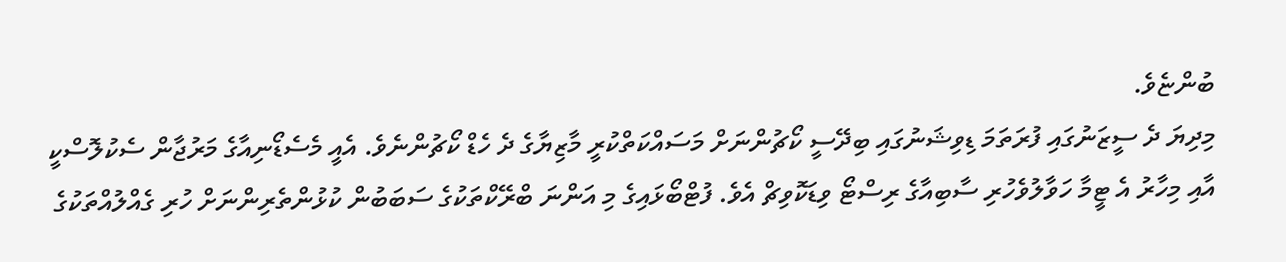ބުންޏެވެ.
މިދިޔަ ދެ ސީޒަނުގައި ފުރަތަމަ ޑިވިޝަނުގައި ބިދޭސީ ކޯޗުންނަށް މަސައްކަތްކުރީ މާޒިޔާގެ ދެ ހެޑް ކޯޗުންނެވެ. އެއީ މެސެޑޯނިއާގެ މަރުޖާން ސެކުލޮސްކީ އާއި މިހާރު އެ ޓީމާ ހަވާލުވެހުރި ސާބިއާގެ ރިސްޓޯ ވިޑަކޮވިޗް އެވެ. ފުޓްބޯޅައިގެ މި އަންނަ ބްރޭކްތަކުގެ ސަބަބުން ކުޅުންތެރިންނަށް ހުރި ގެއްލުއްތަކުގެ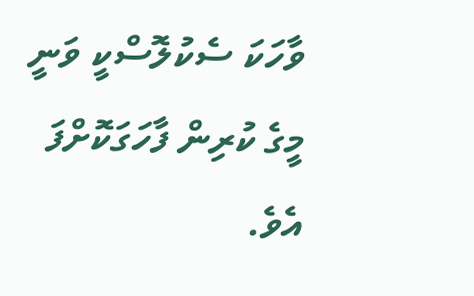ވާހަކަ ސެކުލޮސްކީ ވަނީ މީގެ ކުރިން ފާހަގަކޮށްފަ އެވެ.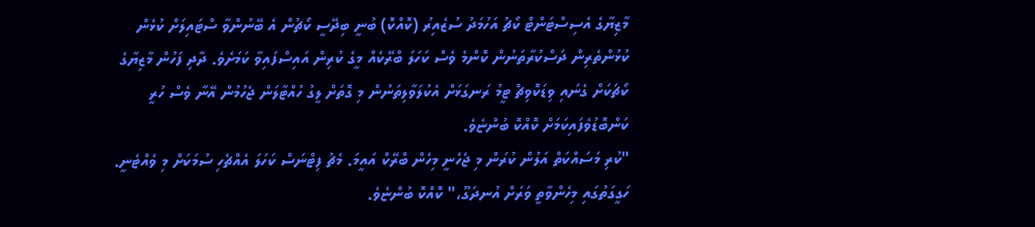މާޒިޔާގެ އެސިސްޓަންޓް ކޯޗު އަހުމަދު ސުޒެއިރު (ކޮއްކޮ) ބުނީ ބިދޭސީ ކޯޗުން އެ ބޭނުންވާ ސްޓައިލަށް ކުޅެން ކުޅުންތެރިން ދަސްކުރާތަނުން ކޮންމެ ވެސް ކަހަލަ ބްރޭކެއް މީގެ ކުރިން އައިސްފައިވާ ކަމަށެވެ. ދާދި ފަހުން މާޒިޔާގެ ކޯޗަކަށް ގެނައި ވިޑަކޮވިޗް ޓީމު ރަނގަޅަށް އެކުލަވާލިތަނުން މި ގޮތަށް ލީގު ހުއްޓާލަން ޖެހުމުން އޭނާ ވެސް ހުރީ ކަންބޮޑުވެފައިކަމަށް ކޮއްކޮ ބުންޏެވެ.
"ކުރި މަސައްކަތް އަލުން ކުރަން މި ޖެހެނީ މިހެން ބްރޭކް އައީމަ. މެޗު ފިޓްނަސް ކަހަލަ އެއްޗެހި ސުމަކަށް މި ވެއްޓެނީ. ހަގީގަތުގައި މިހެންވާތީ ވަރަށް އުނދަގޫ،" ކޮއްކޮ ބުންޏެވެ.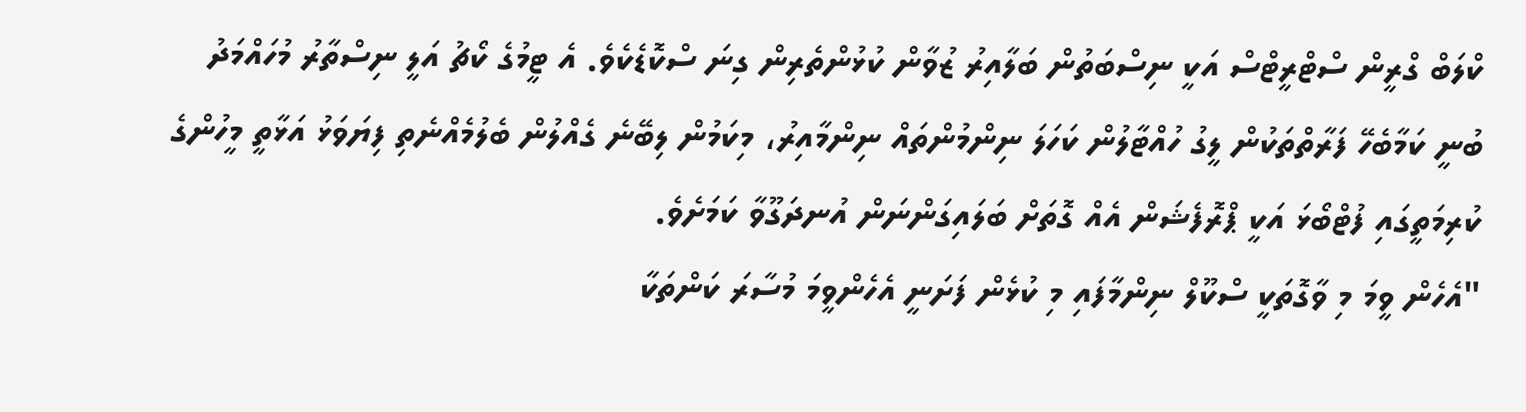ކްލަބް ގްރީން ސްޓްރީޓްސް އަކީ ނިސްބަތުން ބަލާއިރު ޒުވާން ކުޅުންތެރިން ގިނަ ސްކޮޑެކެވެ. އެ ޓީމުގެ ކޯޗު އަލީ ނިސްތާރު މުހައްމަދު ބުނީ ކަމާބެހޭ ފަރާތްތަކުން ލީގު ހުއްޓާލުން ކަހަލަ ނިންމުންތައް ނިންމާއިރު، މިކަމުން ލިބޭނެ ގެއްލުން ބެލުމެއްނެތި ފިޔަވަޅު އަޅާތީ މީހުންގެ ކުރިމަތީގައި ފުޓްބޯޅަ އަކީ ޕްރޮފެޝަން އެއް ގޮތަށް ބަލައިގަންނަން އުނދަގޫވާ ކަމަށެވެ.
"އެހެން ވީމަ މި ވާގޮތަކީ ސްކޫލް ނިންމާފައި މި ކުޅެން ފަށަނީ އެހެންވީމަ މުސާރަ ކަންތަކާ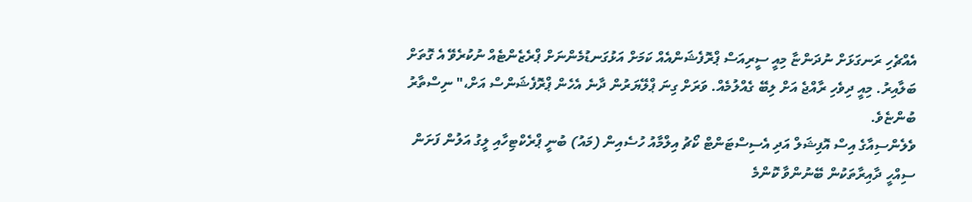އެއްޗެހި ރަނގަޅަށް ނުދަންޏާ މިއީ ސީރިއަސް ޕްރޮފެޝަންއެއް ކަމަށް އަޅުގަނޑުމެންނަށް ޕްރެޒެންޓެއް ނުކުރެވޭ އެ ގޮތަށް ބަލާއިރު. މިއީ ދިވެހި ރާއްޖެ އަށް ލިބޭ ގެއްލުމެއް. ވަރަށް ގިނަ ޕްލޭޔަރުން ދާނެ އެހެން ޕްރޮފެޝަންސް އަށް،" ނިސްތާރު ބުންޏެވެ.
ވެލެންސިއާގެ އިސް އޮފިޝަލް އަދި އެސިސްޓަންޓް ކޯޗު އިލްމާއު ހުސެއިން (މައު) ބުނީ ޕްރެކްޓިހާއި ލީގު އަލުން ފަށަން ސިއްހީ ދާއިރާތަކުން ބޭނުންވާ ކޮންމެ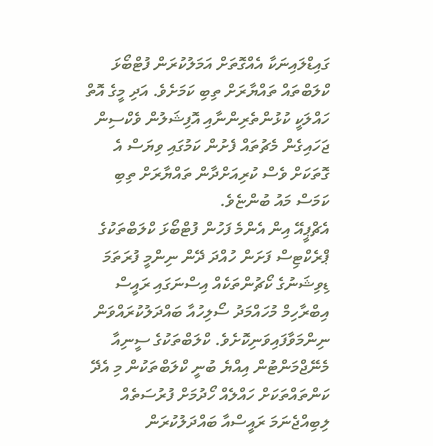ގައިޑްލައިނަކާ އެއްގޮތަށް އަމަލުކުރަން ފުޓްބޯޅަ ކްލަބްތައް ތައްޔާރަށް ތިބި ކަމަށެވެ. އަދި މީގެ އޮތް ހައްލަކީ ކުޅުންތެރިންނާއި އޮފިޝަލުން ވެކްސިން ޖަހައިގެން މެޗުތައް ފެށުން ކަމުގައި ވިޔަސް އެ ގޮތަކަށް ވެސް ކުރިއަށްދާން ތައްޔާރަށް ތިބި ކަމަސް މައު ބުންޏެވެ.
އެޗްޕީއޭ އިން އެންމެ ފަހުން ފުޓްބޯޅަ ކްލަބްތަކުގެ ޕްރެކްޓިސް ފަށަން ހުއްދަ ދޭން ނިންމީ ފުރަތަމަ ޑިވިޝަނުގެ ކޯޗުންތަކެއް އިސްނަގައި ރައީސް އިބްރާހިމް މުހައްމަދު ސޯލިހުއާ ބައްދަލުކުރައްވަން ނިންމަވާފައިވަނިކޮށެވެ. ކްލަބްތަކުގެ ސީނިއާ މެނޭޖްމަންޓުން އިއްޔެ ބުނީ ކްލަބްތަކުން މި އެދޭ ކަންތައްތަކަށް ހައްލެއް ހޯދުމަށް ފުރުސަތެއް ލިބިއްޖެނަމަ ރައީސްއާ ބައްދަލުކުރަން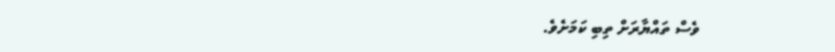ވެސް ތައްޔާރަށް ތިބި ކަމަށެވެ.